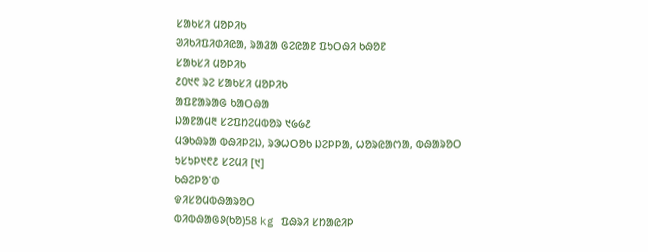ᱥᱟᱠᱥᱤ ᱢᱚᱞᱤᱠ
ᱣᱤᱠᱤᱯᱤᱰᱤᱭᱟ, ᱨᱟᱲᱟ ᱜᱮᱭᱟᱱ ᱯᱩᱛᱷᱤ ᱠᱷᱚᱱ
ᱥᱟᱠᱥᱤ ᱢᱚᱞᱤᱠ
᱒᱐᱑᱖ ᱨᱮ ᱥᱟᱠᱥᱤ ᱢᱚᱞᱤᱠ
ᱟᱯᱱᱟᱨᱟᱜ ᱠᱟᱛᱷᱟ
ᱡᱟᱱᱟᱢ᱓ ᱥᱮᱯᱴᱮᱢᱵᱚᱨ ᱑᱙᱙᱒
ᱢᱳᱠᱷᱨᱟ ᱵᱷᱤᱞᱮᱡ, ᱨᱳᱦᱛᱚᱠ ᱡᱮᱞᱞᱟ, ᱦᱚᱨᱭᱟᱬᱟ, ᱵᱷᱟᱨᱚᱛ
ᱩᱥᱩᱞ᱑᱖᱒ ᱥᱮᱢᱤ [᱑]
ᱠᱷᱮᱞᱚᱸᱰ
ᱫᱤᱥᱚᱢᱵᱷᱟᱨᱚᱛ
ᱵᱤᱵᱷᱟᱜᱽ(ᱠᱚ)58 kg ᱯᱷᱨᱤ ᱥᱴᱟᱭᱤᱞ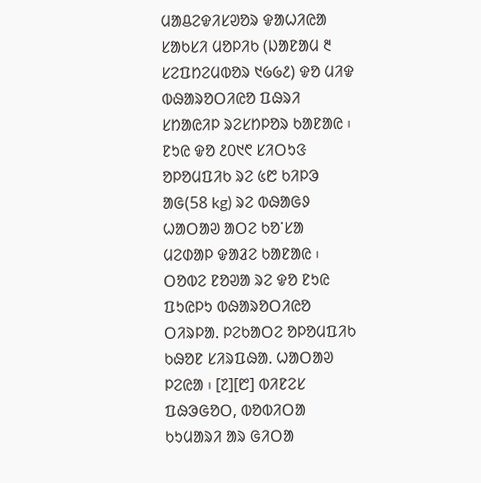ᱢᱟᱪᱮᱫᱤᱥᱣᱚᱨ ᱫᱟᱦᱤᱭᱟ
ᱥᱟᱠᱥᱤ ᱢᱚᱞᱤᱠ (ᱡᱟᱱᱟᱢ ᱓ ᱥᱮᱯᱴᱮᱢᱵᱚᱨ ᱑᱙᱙᱒) ᱫᱚ ᱢᱤᱫ ᱵᱷᱟᱨᱚᱛᱤᱭᱚ ᱯᱷᱨᱤ ᱥᱴᱟᱭᱤᱞ ᱨᱮᱥᱴᱞᱚᱨ ᱠᱟᱱᱟᱭ ᱾ ᱱᱩᱭ ᱫᱚ ᱒᱐᱑᱖ ᱥᱤᱛᱩᱝ ᱚᱞᱚᱢᱯᱤᱠ ᱨᱮ ᱕᱘ ᱠᱤᱞᱳ ᱟᱜ(58 kg) ᱨᱮ ᱵᱷᱟᱜᱽ ᱦᱟᱛᱟᱣ ᱟᱛᱮ ᱠᱚᱸᱥᱟ ᱢᱮᱰᱟᱞ ᱫᱟᱲᱮ ᱠᱟᱱᱟᱭ ᱾ ᱛᱚᱵᱮ ᱱᱚᱣᱟ ᱨᱮ ᱫᱚ ᱱᱩᱭ ᱯᱩᱭᱞᱩ ᱵᱷᱟᱨᱚᱛᱤᱭᱚ ᱛᱤᱨᱞᱟ. ᱞᱮᱠᱟᱛᱮ ᱚᱞᱚᱢᱯᱤᱠ ᱠᱷᱚᱱ ᱥᱤᱨᱯᱷᱟ. ᱦᱟᱛᱟᱣ ᱞᱮᱭᱟ ᱾ [᱗][᱘] ᱵᱤᱱᱮᱥ ᱯᱷᱳᱜᱚᱛ, ᱵᱚᱵᱤᱛᱟ ᱠᱩᱢᱟᱨᱤ ᱟᱨ ᱜᱤᱛᱟ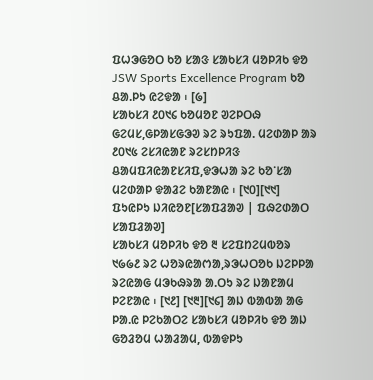ᱯᱦᱳᱜᱚᱛ ᱠᱚ ᱥᱟᱝ ᱥᱟᱠᱥᱤ ᱢᱚᱞᱤᱠ ᱫᱚ JSW Sports Excellence Program ᱠᱚ ᱪᱟ.ᱞᱩ ᱭᱮᱫᱟ ᱾ [᱙]
ᱥᱟᱠᱥᱤ ᱒᱐᱑᱔ ᱠᱚᱢᱚᱱ ᱣᱮᱞᱛᱷ ᱜᱮᱢᱥ,ᱜᱞᱟᱥᱜᱳᱣ ᱨᱮ ᱨᱩᱯᱟ. ᱢᱮᱰᱟᱞ ᱟᱨ ᱒᱐᱑᱕ ᱮᱥᱤᱭᱟᱱ ᱨᱮᱥᱴᱞᱤᱝ ᱪᱟᱢᱯᱤᱭᱟᱱᱥᱤᱯ,ᱫᱳᱦᱟ ᱨᱮ ᱠᱚᱸᱥᱟ ᱢᱮᱰᱟᱞ ᱫᱟᱲᱮ ᱠᱟᱱᱟᱭ ᱾ [᱑᱐][᱑᱑]
ᱯᱩᱭᱞᱩ ᱡᱤᱭᱚᱱ[ᱥᱟᱯᱲᱟᱣ | ᱯᱷᱮᱰᱟᱛ ᱥᱟᱯᱲᱟᱣ]
ᱥᱟᱠᱥᱤ ᱢᱚᱞᱤᱠ ᱫᱚ ᱓ ᱥᱮᱯᱴᱮᱢᱵᱚᱨ ᱑᱙᱙᱒ ᱨᱮ ᱦᱚᱨᱭᱟᱬᱟ,ᱨᱳᱦᱛᱚᱠ ᱡᱮᱞᱞᱟ ᱨᱮᱭᱟᱜ ᱢᱳᱠᱷᱨᱟ ᱟ.ᱛᱩ ᱨᱮ ᱡᱟᱱᱟᱢ ᱞᱮᱱᱟᱭ ᱾ [᱑᱒] [᱑᱓][᱑᱔] ᱟᱡ ᱵᱟᱵᱟ ᱟᱜ ᱞᱟ.ᱭ ᱞᱮᱠᱟᱛᱮ ᱥᱟᱠᱥᱤ ᱢᱚᱞᱤᱠ ᱫᱚ ᱟᱡ ᱜᱚᱲᱚᱢ ᱦᱟᱲᱟᱢ, ᱵᱟᱫᱞᱩ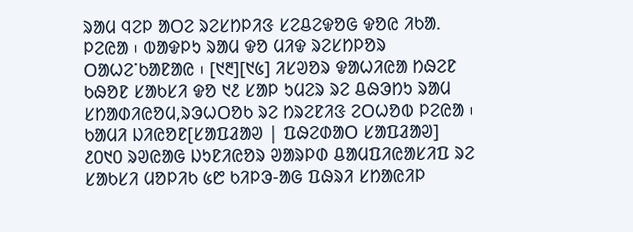ᱨᱟᱢ ᱧᱮᱞ ᱟᱛᱮ ᱨᱮᱥᱴᱞᱤᱝ ᱥᱮᱪᱮᱫᱚᱜ ᱫᱚᱭ ᱤᱠᱟ. ᱞᱮᱭᱟ ᱾ ᱵᱟᱫᱞᱩ ᱨᱟᱢ ᱫᱚ ᱢᱤᱫ ᱨᱮᱥᱴᱞᱚᱨ ᱛᱟᱦᱮᱸᱠᱟᱱᱟᱭ ᱾ [᱑᱓][᱑᱕] ᱤᱥᱣᱚᱨ ᱫᱟᱦᱤᱭᱟ ᱴᱷᱮᱱ ᱠᱷᱚᱱ ᱥᱟᱠᱥᱤ ᱫᱚ ᱑᱒ ᱥᱟᱞ ᱩᱢᱮᱨ ᱨᱮ ᱪᱷᱳᱴᱩ ᱨᱟᱢ ᱥᱴᱟᱰᱤᱭᱚᱢ,ᱨᱳᱦᱛᱚᱠ ᱨᱮ ᱴᱨᱮᱱᱤᱝ ᱮᱛᱦᱚᱵ ᱞᱮᱭᱟ ᱾
ᱠᱟᱢᱤ ᱡᱤᱭᱚᱱ[ᱥᱟᱯᱲᱟᱣ | ᱯᱷᱮᱰᱟᱛ ᱥᱟᱯᱲᱟᱣ]
᱒᱐᱑᱐ ᱨᱣᱭᱟᱜ ᱡᱩᱱᱤᱭᱚᱨ ᱣᱟᱨᱞᱰ ᱪᱟᱢᱯᱤᱭᱟᱥᱤᱯ ᱨᱮ ᱥᱟᱠᱥᱤ ᱢᱚᱞᱤᱠ ᱕᱘ ᱠᱤᱞᱳ-ᱟᱜ ᱯᱷᱨᱤ ᱥᱴᱟᱭᱤᱞ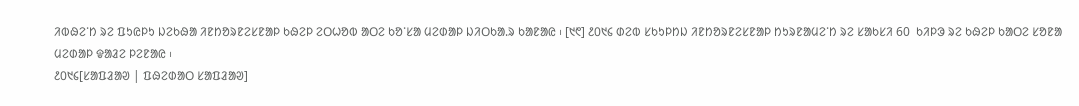ᱤᱵᱷᱮᱸᱴ ᱨᱮ ᱯᱩᱭᱞᱩ ᱡᱮᱠᱷᱟ ᱤᱱᱴᱚᱨᱱᱮᱥᱱᱟᱞ ᱠᱷᱮᱞ ᱮᱛᱦᱚᱵ ᱟᱛᱮ ᱠᱚᱸᱥᱟ ᱢᱮᱰᱟᱞ ᱡᱤᱛᱠᱟ.ᱨ ᱠᱟᱱᱟᱭ ᱾ [᱑᱖] ᱒᱐᱑᱔ ᱰᱮᱵ ᱥᱠᱩᱞᱴᱡ ᱤᱱᱴᱚᱨᱱᱮᱥᱱᱟᱞ ᱴᱩᱨᱱᱟᱢᱮᱸᱴ ᱨᱮ ᱥᱟᱠᱥᱤ 60  ᱠᱤᱞᱳ ᱨᱮ ᱠᱷᱮᱞ ᱠᱟᱛᱮ ᱥᱚᱱᱟ ᱢᱮᱰᱟᱞ ᱫᱟᱲᱮ ᱞᱮᱱᱟᱭ ᱾
᱒᱐᱑᱔[ᱥᱟᱯᱲᱟᱣ | ᱯᱷᱮᱰᱟᱛ ᱥᱟᱯᱲᱟᱣ]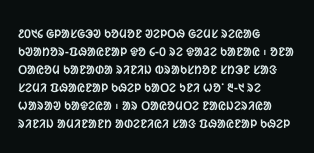᱒᱐᱑᱔ ᱜᱞᱟᱥᱜᱳᱣ ᱠᱚᱢᱚᱱ ᱣᱮᱞᱛᱷ ᱜᱮᱢᱥ ᱨᱮᱭᱟᱜ ᱠᱣᱟᱴᱚᱨ-ᱯᱷᱟᱭᱱᱟᱞ ᱫᱚ ᱔-᱐ ᱨᱮ ᱫᱟᱲᱮ ᱠᱟᱱᱟᱭ ᱾ ᱚᱱᱟ ᱛᱟᱭᱚᱢ ᱠᱟᱱᱟᱰᱟ ᱨᱤᱱᱤᱡ ᱵᱨᱟᱠᱥᱴᱚᱱ ᱥᱴᱳᱱ ᱥᱟᱝ ᱥᱮᱢᱤ ᱯᱷᱟᱭᱱᱟᱞ ᱠᱷᱮᱞ ᱠᱟᱛᱮ ᱩᱱᱤ ᱦᱚᱸ ᱓-᱑ ᱨᱮ ᱦᱟᱨᱟᱣ ᱠᱟᱫᱮᱭᱟ ᱾ ᱟᱨ ᱛᱟᱭᱚᱢᱛᱮ ᱱᱟᱭᱡᱮᱨᱤᱭᱟ ᱨᱤᱱᱤᱡ ᱟᱢᱤᱱᱟᱱᱴ ᱟᱰᱮᱱᱤᱭᱤ ᱥᱟᱝ ᱯᱷᱟᱭᱱᱟᱞ ᱠᱷᱮᱞ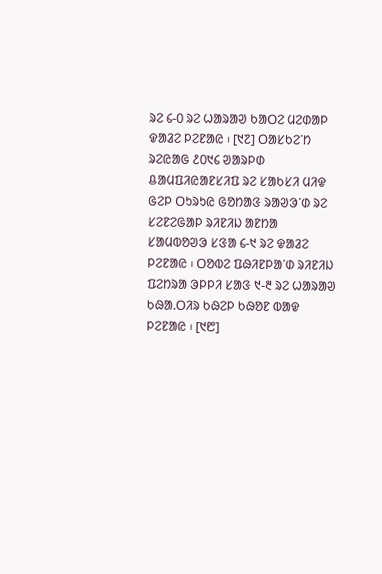ᱨᱮ ᱔-᱐ ᱨᱮ ᱦᱟᱨᱟᱣ ᱠᱟᱛᱮ ᱢᱮᱰᱟᱞ ᱫᱟᱲᱮ ᱞᱮᱱᱟᱭ ᱾ [᱑᱗] ᱛᱟᱥᱠᱮᱸᱴ ᱨᱮᱭᱟᱜ ᱒᱐᱑᱔ ᱣᱟᱨᱞᱰ ᱪᱟᱢᱯᱤᱭᱟᱱᱥᱤᱯ ᱨᱮ ᱥᱟᱠᱥᱤ ᱢᱤᱫ ᱜᱮᱞ ᱛᱩᱨᱩᱭ ᱜᱚᱴᱟᱝ ᱨᱟᱣᱳᱸᱰ ᱨᱮ ᱥᱮᱱᱮᱜᱟᱞ ᱨᱤᱱᱤᱡ ᱟᱱᱴᱟ ᱥᱟᱢᱵᱚᱣᱳ ᱥᱝᱟ ᱔-᱑ ᱨᱮ ᱫᱟᱲᱮ ᱞᱮᱱᱟᱭ ᱾ ᱛᱚᱵᱮ ᱯᱷᱤᱱᱞᱟᱸᱰ ᱨᱤᱱᱤᱡ ᱯᱮᱴᱨᱟ ᱳᱞᱞᱤ ᱥᱟᱝ ᱑-᱓ ᱨᱮ ᱦᱟᱨᱟᱣ ᱠᱷᱟ.ᱛᱤᱨ ᱠᱷᱮᱞ ᱠᱷᱚᱱ ᱵᱟᱫ ᱞᱮᱱᱟᱭ ᱾ [᱑᱘]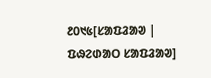᱒᱐᱑᱕[ᱥᱟᱯᱲᱟᱣ | ᱯᱷᱮᱰᱟᱛ ᱥᱟᱯᱲᱟᱣ]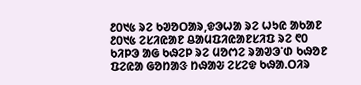᱒᱐᱑᱕ ᱨᱮ ᱠᱣᱚᱛᱟᱨ,ᱫᱳᱦᱟ ᱨᱮ ᱦᱩᱭ ᱟᱠᱟᱱ ᱒᱐᱑᱕ ᱮᱥᱤᱭᱟᱱ ᱪᱟᱢᱯᱤᱭᱟᱱᱥᱤᱯ ᱨᱮ ᱖᱐ ᱠᱤᱞᱳ ᱟᱜ ᱠᱷᱮᱞ ᱨᱮ ᱢᱚᱬᱮ ᱨᱟᱣᱳᱸᱰ ᱠᱷᱚᱱ ᱯᱮᱭᱟ ᱜᱚᱴᱟᱝ ᱴᱷᱟᱶ ᱮᱥᱮᱫ ᱠᱷᱟ.ᱛᱤᱨ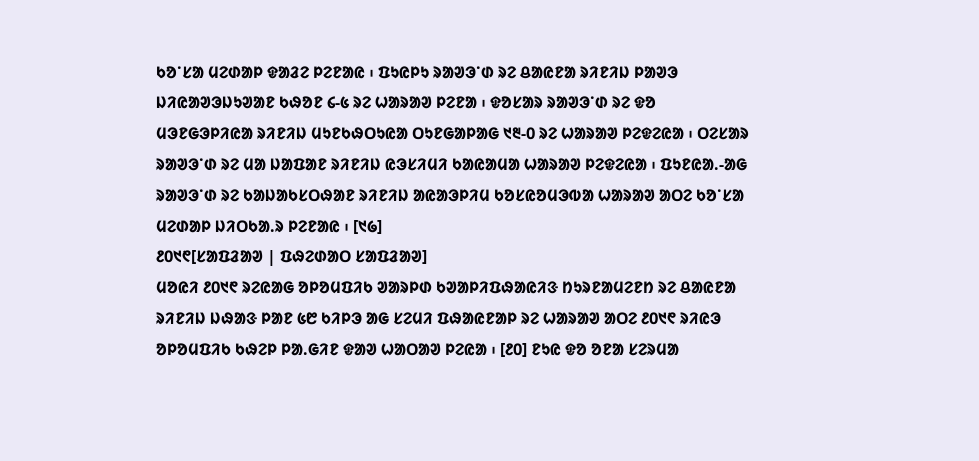ᱠᱚᱸᱥᱟ ᱢᱮᱰᱟᱞ ᱫᱟᱲᱮ ᱞᱮᱱᱟᱭ ᱾ ᱯᱩᱭᱞᱩ ᱨᱟᱣᱳᱸᱰ ᱨᱮ ᱪᱟᱭᱱᱟ ᱨᱤᱱᱤᱡ ᱞᱟᱣᱳ ᱡᱤᱭᱟᱣᱳᱡᱩᱣᱟᱱ ᱠᱷᱚᱱ ᱔-᱕ ᱨᱮ ᱦᱟᱨᱟᱣ ᱞᱮᱱᱟ ᱾ ᱫᱚᱥᱟᱨ ᱨᱟᱣᱳᱸᱰ ᱨᱮ ᱫᱚ ᱢᱳᱱᱜᱳᱞᱤᱭᱟ ᱨᱤᱱᱤᱡ ᱢᱩᱱᱠᱷᱛᱩᱭᱟ ᱛᱩᱱᱜᱟᱞᱟᱜ ᱑᱓-᱐ ᱨᱮ ᱦᱟᱨᱟᱣ ᱞᱮᱫᱮᱭᱟ ᱾ ᱛᱮᱥᱟᱨ ᱨᱟᱣᱳᱸᱰ ᱨᱮ ᱢᱟ ᱡᱟᱯᱟᱱ ᱨᱤᱱᱤᱡ ᱭᱳᱥᱤᱢᱤ ᱠᱟᱭᱟᱢᱟ ᱦᱟᱨᱟᱣ ᱞᱮᱫᱮᱭᱟ ᱾ ᱯᱩᱱᱭᱟ.-ᱟᱜ ᱨᱟᱣᱳᱸᱰ ᱨᱮ ᱠᱟᱡᱟᱠᱥᱛᱷᱟᱱ ᱨᱤᱱᱤᱡ ᱟᱭᱟᱳᱞᱤᱢ ᱠᱚᱥᱭᱚᱢᱳᱵᱟ ᱦᱟᱨᱟᱣ ᱟᱛᱮ ᱠᱚᱸᱥᱟ ᱢᱮᱰᱟᱞ ᱡᱤᱛᱠᱟ.ᱨ ᱞᱮᱱᱟᱭ ᱾ [᱑᱙]
᱒᱐᱑᱖[ᱥᱟᱯᱲᱟᱣ | ᱯᱷᱮᱰᱟᱛ ᱥᱟᱯᱲᱟᱣ]
ᱢᱚᱭᱤ ᱒᱐᱑᱖ ᱨᱮᱭᱟᱜ ᱚᱞᱚᱢᱯᱤᱠ ᱣᱟᱨᱞᱰ ᱠᱣᱟᱞᱤᱯᱷᱟᱭᱤᱝ ᱴᱩᱨᱱᱟᱢᱮᱱᱴ ᱨᱮ ᱪᱟᱭᱱᱟ ᱨᱤᱱᱤᱡ ᱡᱷᱟᱝ ᱞᱟᱱ ᱕᱘ ᱠᱤᱞᱳ ᱟᱜ ᱥᱮᱢᱤ ᱯᱷᱟᱭᱱᱟᱞ ᱨᱮ ᱦᱟᱨᱟᱣ ᱟᱛᱮ ᱒᱐᱑᱖ ᱨᱤᱭᱳ ᱚᱞᱚᱢᱯᱤᱠ ᱠᱷᱮᱞ ᱞᱟ.ᱜᱤᱱ ᱫᱟᱣ ᱦᱟᱛᱟᱣ ᱞᱮᱭᱟ ᱾ [᱒᱐] ᱱᱩᱭ ᱫᱚ ᱚᱱᱟ ᱥᱮᱨᱢᱟ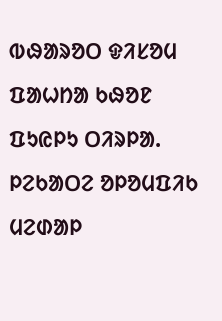ᱵᱷᱟᱨᱚᱛ ᱫᱤᱥᱚᱢ ᱯᱟᱦᱴᱟ ᱠᱷᱚᱱ ᱯᱩᱭᱞᱩ ᱛᱤᱨᱞᱟ. ᱞᱮᱠᱟᱛᱮ ᱚᱞᱚᱢᱯᱤᱠ ᱢᱮᱰᱟᱞ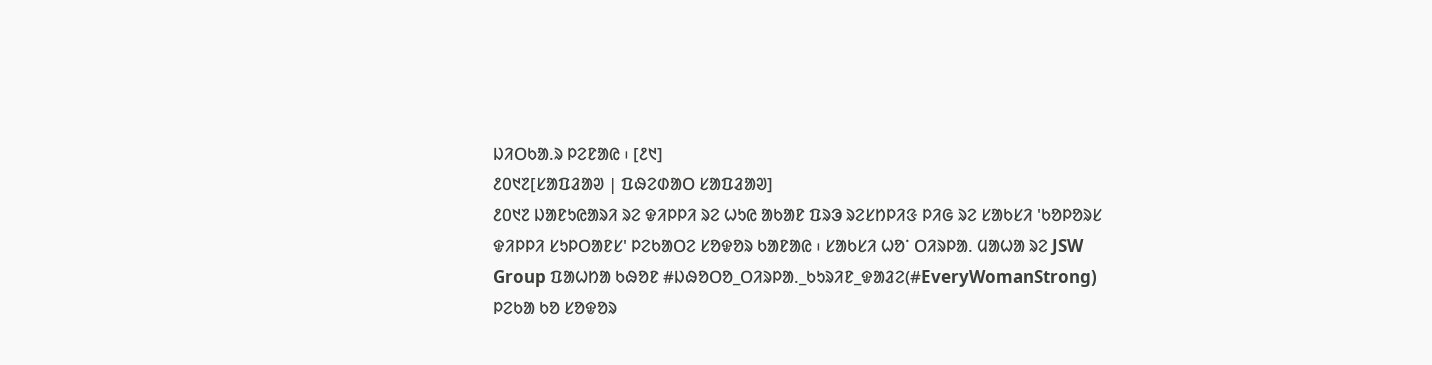ᱡᱤᱛᱠᱟ.ᱨ ᱞᱮᱱᱟᱭ ᱾ [᱒᱑]
᱒᱐᱑᱗[ᱥᱟᱯᱲᱟᱣ | ᱯᱷᱮᱰᱟᱛ ᱥᱟᱯᱲᱟᱣ]
᱒᱐᱑᱗ ᱡᱟᱱᱩᱭᱟᱨᱤ ᱨᱮ ᱫᱤᱞᱞᱤ ᱨᱮ ᱦᱩᱭ ᱟᱠᱟᱱ ᱯᱨᱳ ᱨᱮᱥᱴᱞᱤᱝ ᱞᱤᱜ ᱨᱮ ᱥᱟᱠᱥᱤ 'ᱠᱚᱞᱚᱨᱥ ᱫᱤᱞᱞᱤ ᱥᱩᱞᱛᱟᱱᱥ' ᱞᱮᱠᱟᱛᱮ ᱥᱚᱫᱚᱨ ᱠᱟᱱᱟᱭ ᱾ ᱥᱟᱠᱥᱤ ᱦᱚᱸ ᱛᱤᱨᱞᱟ. ᱢᱟᱦᱟ ᱨᱮ JSW Group ᱯᱟᱦᱴᱟ ᱠᱷᱚᱱ #ᱡᱷᱚᱛᱚ_ᱛᱤᱨᱞᱟ._ᱠᱩᱨᱤᱱ_ᱫᱟᱲᱮ(#EveryWomanStrong) ᱞᱮᱠᱟ ᱠᱚ ᱥᱚᱫᱚᱨ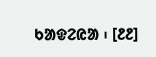ᱠᱟᱫᱮᱭᱟ ᱾ [᱒᱒]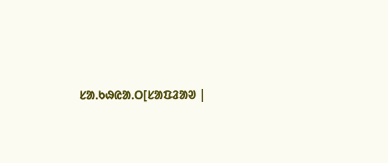ᱥᱟᱹᱠᱷᱭᱟᱹᱛ[ᱥᱟᱯᱲᱟᱣ |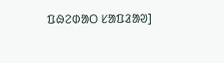ᱯᱷᱮᱰᱟᱛ ᱥᱟᱯᱲᱟᱣ]